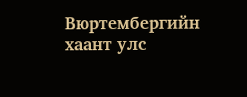Вюртембергийн хаант улс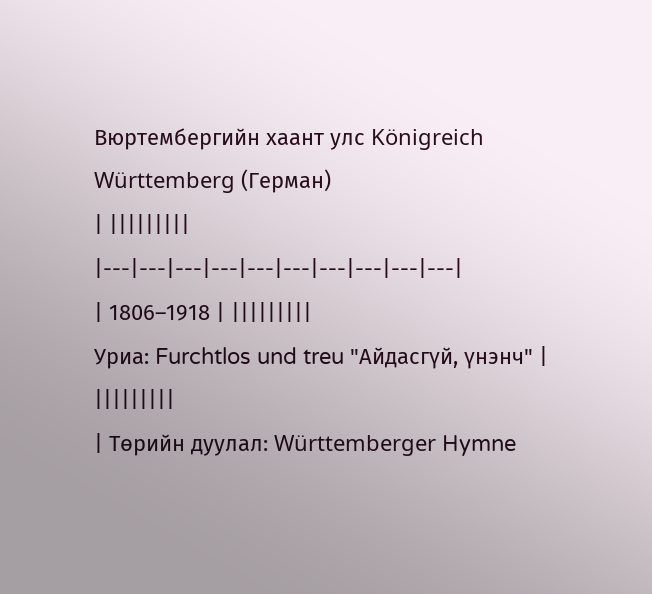Вюртембергийн хаант улс Königreich Württemberg (Герман)
| |||||||||
|---|---|---|---|---|---|---|---|---|---|
| 1806–1918 | |||||||||
Уриа: Furchtlos und treu "Айдасгүй, үнэнч" | |||||||||
| Төрийн дуулал: Württemberger Hymne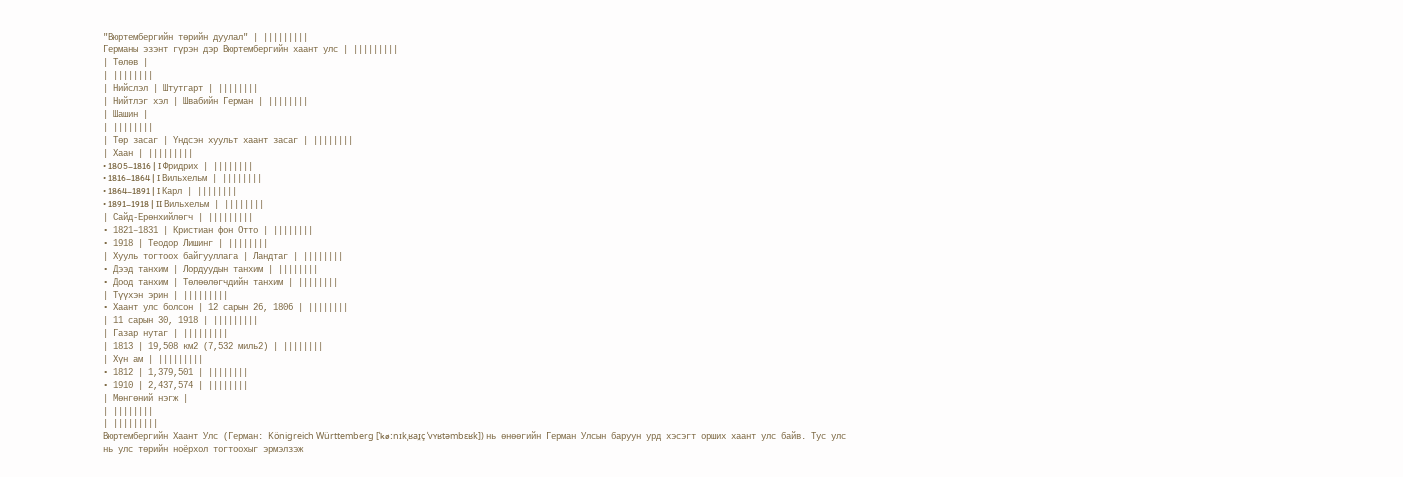"Вюртембергийн төрийн дуулал" | |||||||||
Германы эзэнт гүрэн дэр Вюртембергийн хаант улс | |||||||||
| Төлөв |
| ||||||||
| Нийслэл | Штутгарт | ||||||||
| Нийтлэг хэл | Швабийн Герман | ||||||||
| Шашин |
| ||||||||
| Төр засаг | Үндсэн хуульт хаант засаг | ||||||||
| Хаан | |||||||||
• 1805–1816 | I Фридрих | ||||||||
• 1816–1864 | I Вильхельм | ||||||||
• 1864–1891 | I Карл | ||||||||
• 1891–1918 | II Вильхельм | ||||||||
| Сайд-Ерөнхийлөгч | |||||||||
• 1821–1831 | Кристиан фон Отто | ||||||||
• 1918 | Теодор Лишинг | ||||||||
| Хууль тогтоох байгууллага | Ландтаг | ||||||||
• Дээд танхим | Лордуудын танхим | ||||||||
• Доод танхим | Төлөөлөгчдийн танхим | ||||||||
| Түүхэн эрин | |||||||||
• Хаант улс болсон | 12 сарын 26, 1806 | ||||||||
| 11 сарын 30, 1918 | |||||||||
| Газар нутаг | |||||||||
| 1813 | 19,508 км2 (7,532 миль2) | ||||||||
| Хүн ам | |||||||||
• 1812 | 1,379,501 | ||||||||
• 1910 | 2,437,574 | ||||||||
| Мөнгөний нэгж |
| ||||||||
| |||||||||
Вюртембергийн Хаант Улс (Герман: Königreich Württemberg [ˈkøːnɪkˌʁaɪ̯ç ˈvʏʁtəmbɛʁk]) нь өнөөгийн Герман Улсын баруун урд хэсэгт орших хаант улс байв. Тус улс нь улс төрийн ноёрхол тогтоохыг эрмэлзэж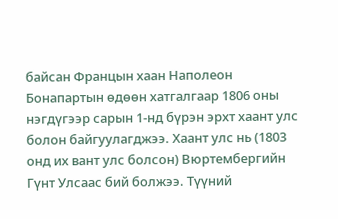байсан Францын хаан Наполеон Бонапартын өдөөн хатгалгаар 1806 оны нэгдүгээр сарын 1-нд бүрэн эрхт хаант улс болон байгуулагджээ. Хаант улс нь (1803 онд их вант улс болсон) Вюртембергийн Гүнт Улсаас бий болжээ. Түүний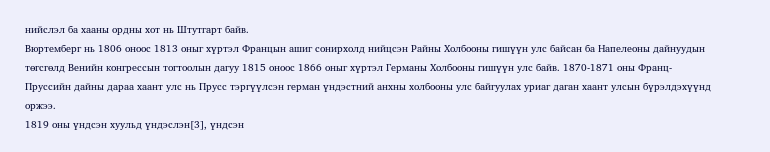нийслэл ба хааны ордны хот нь Штутгарт байв.
Вюртемберг нь 1806 оноос 1813 оныг хүртэл Францын ашиг сонирхолд нийцсэн Райны Холбооны гишүүн улс байсан ба Напелеоны дайнуудын төгсгөлд Венийн конгрессын тогтоолын дагуу 1815 оноос 1866 оныг хүртэл Германы Холбооны гишүүн улс байв. 1870-1871 оны Франц-Пруссийн дайны дараа хаант улс нь Прусс тэргүүлсэн герман үндэстний анхны холбооны улс байгуулах уриаг даган хаант улсын бүрэлдэхүүнд оржээ.
1819 оны үндсэн хуульд үндэслэн[3], үндсэн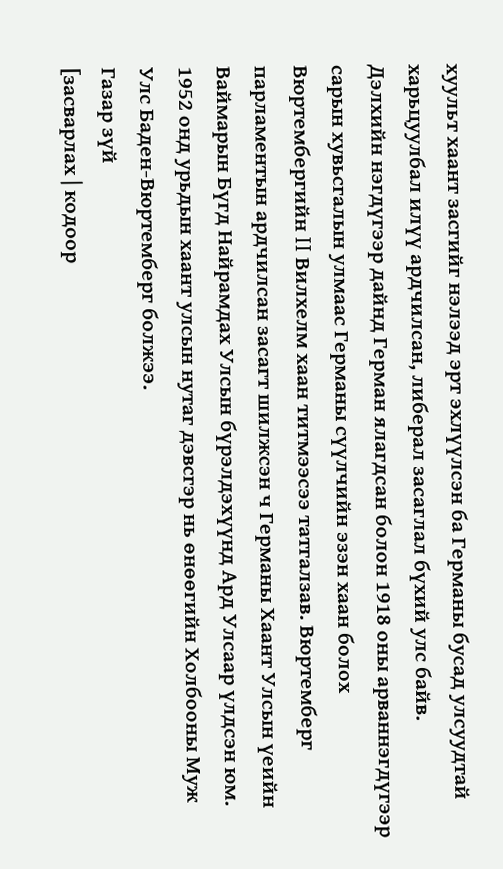хуульт хаант засгийг нэлээд эрт эхлүүлсэн ба Германы бусад улсуудтай харьцуулбал илүү ардчилсан, либерал засаглал бүхий улс байв.
Дэлхийн нэгдүгээр дайнд Герман ялагдсан болон 1918 оны арваннэгдүгээр сарын хувьсгалын улмаас Германы сүүлчийн эзэн хаан болох Вюртембергийн II Вилхелм хаан титмээсээ татгалзав. Вюртемберг парламентын ардчилсан засагт шилжсэн ч Германы Хаант Улсын үеийн Ваймарын Бүгд Найрамдах Улсын бүрэлдэхүүнд Ард Улсаар үлдсэн юм.
1952 онд урьдын хаант улсын нутаг дэвсгэр нь өнөөгийн Холбооны Муж Улс Баден-Вюртемберг болжээ.
Газар зүй
[засварлах | кодоор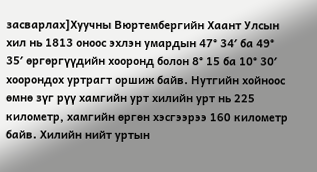засварлах]Хуучны Вюртембергийн Хаант Улсын хил нь 1813 оноос эхлэн умардын 47° 34′ ба 49° 35′ өргөргүүдийн хооронд болон 8° 15 ба 10° 30′ хоорондох уртрагт оршиж байв. Нутгийн хойноос өмнө зүг рүү хамгийн урт хилийн урт нь 225 километр, хамгийн өргөн хэсгээрээ 160 километр байв. Хилийн нийт уртын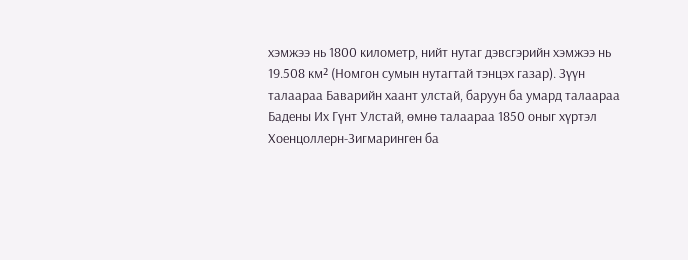хэмжээ нь 1800 километр, нийт нутаг дэвсгэрийн хэмжээ нь 19.508 км² (Номгон сумын нутагтай тэнцэх газар). Зүүн талаараа Баварийн хаант улстай, баруун ба умард талаараа Бадены Их Гүнт Улстай, өмнө талаараа 1850 оныг хүртэл Хоенцоллерн-Зигмаринген ба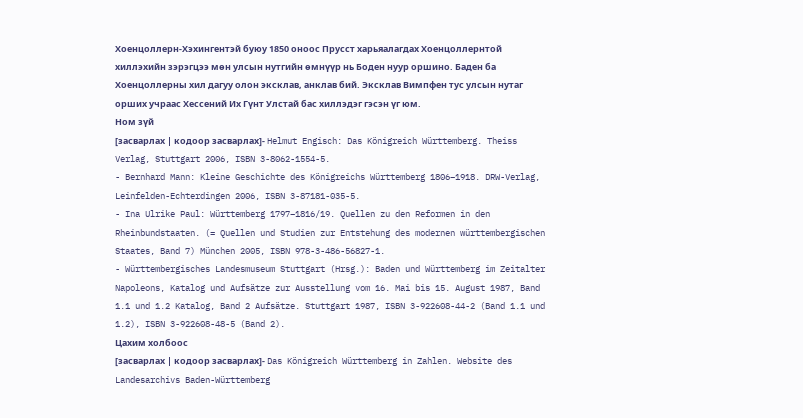Хоенцоллерн-Хэхингентэй буюу 1850 оноос Прусст харьяалагдах Хоенцоллернтой хиллэхийн зэрэгцээ мөн улсын нутгийн өмнүүр нь Боден нуур оршино. Баден ба Хоенцоллерны хил дагуу олон эксклав, анклав бий. Эксклав Вимпфен тус улсын нутаг орших учраас Хессений Их Гүнт Улстай бас хиллэдэг гэсэн үг юм.
Ном зүй
[засварлах | кодоор засварлах]- Helmut Engisch: Das Königreich Württemberg. Theiss Verlag, Stuttgart 2006, ISBN 3-8062-1554-5.
- Bernhard Mann: Kleine Geschichte des Königreichs Württemberg 1806–1918. DRW-Verlag, Leinfelden-Echterdingen 2006, ISBN 3-87181-035-5.
- Ina Ulrike Paul: Württemberg 1797–1816/19. Quellen zu den Reformen in den Rheinbundstaaten. (= Quellen und Studien zur Entstehung des modernen württembergischen Staates, Band 7) München 2005, ISBN 978-3-486-56827-1.
- Württembergisches Landesmuseum Stuttgart (Hrsg.): Baden und Württemberg im Zeitalter Napoleons, Katalog und Aufsätze zur Ausstellung vom 16. Mai bis 15. August 1987, Band 1.1 und 1.2 Katalog, Band 2 Aufsätze. Stuttgart 1987, ISBN 3-922608-44-2 (Band 1.1 und 1.2), ISBN 3-922608-48-5 (Band 2).
Цахим холбоос
[засварлах | кодоор засварлах]- Das Königreich Württemberg in Zahlen. Website des Landesarchivs Baden-Württemberg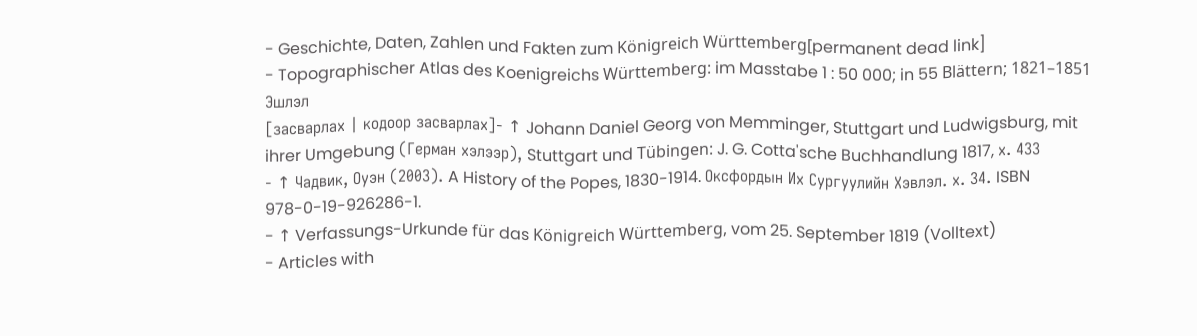- Geschichte, Daten, Zahlen und Fakten zum Königreich Württemberg[permanent dead link]
- Topographischer Atlas des Koenigreichs Württemberg: im Masstabe 1 : 50 000; in 55 Blättern; 1821–1851
Эшлэл
[засварлах | кодоор засварлах]- ↑ Johann Daniel Georg von Memminger, Stuttgart und Ludwigsburg, mit ihrer Umgebung (Герман хэлээр), Stuttgart und Tübingen: J. G. Cotta'sche Buchhandlung 1817, х. 433
- ↑ Чадвик, Оуэн (2003). A History of the Popes, 1830-1914. Оксфордын Их Сургуулийн Хэвлэл. х. 34. ISBN 978-0-19-926286-1.
- ↑ Verfassungs-Urkunde für das Königreich Württemberg, vom 25. September 1819 (Volltext)
- Articles with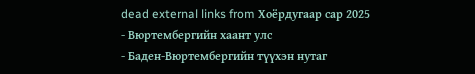dead external links from Хоёрдугаар сар 2025
- Вюртембергийн хаант улс
- Баден-Вюртембергийн түүхэн нутаг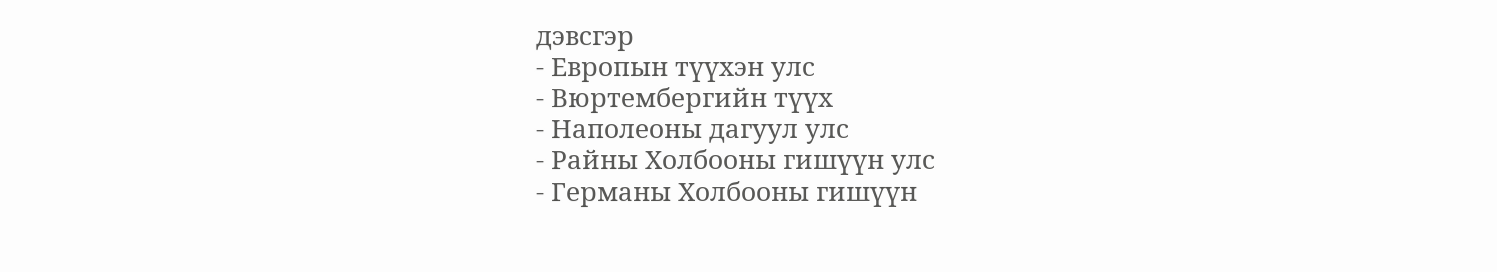дэвсгэр
- Европын түүхэн улс
- Вюртембергийн түүх
- Наполеоны дагуул улс
- Райны Холбооны гишүүн улс
- Германы Холбооны гишүүн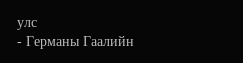улс
- Германы Гаалийн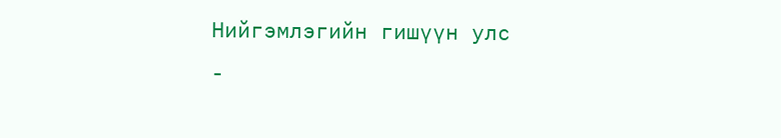Нийгэмлэгийн гишүүн улс
-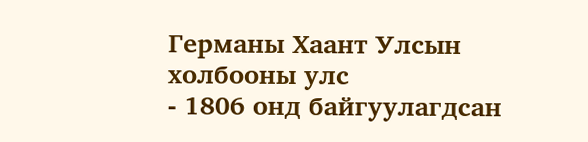Германы Хаант Улсын холбооны улс
- 1806 онд байгуулагдсан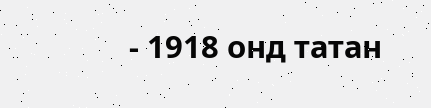- 1918 онд татан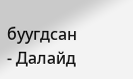буугдсан
- Далайд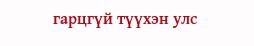гарцгүй түүхэн улс